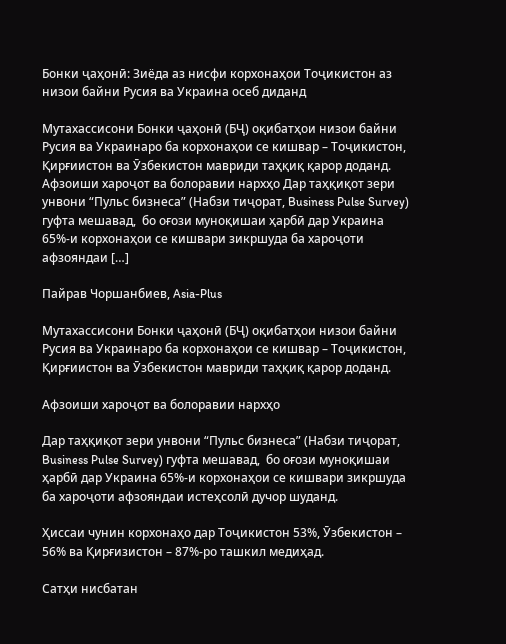Бонки ҷаҳонӣ: Зиёда аз нисфи корхонаҳои Тоҷикистон аз низои байни Русия ва Украина осеб диданд

Мутахассисони Бонки ҷаҳонӣ (БҶ) оқибатҳои низои байни Русия ва Украинаро ба корхонаҳои се кишвар – Тоҷикистон, Қирғиистон ва Ӯзбекистон мавриди таҳқиқ қарор доданд. Афзоиши хароҷот ва болоравии нархҳо Дар таҳқиқот зери унвони “Пульс бизнеса” (Набзи тиҷорат, Business Pulse Survey) гуфта мешавад,  бо оғози муноқишаи ҳарбӣ дар Украина 65%-и корхонаҳои се кишвари зикршуда ба хароҷоти афзояндаи […]

Пайрав Чоршанбиев, Asia-Plus

Мутахассисони Бонки ҷаҳонӣ (БҶ) оқибатҳои низои байни Русия ва Украинаро ба корхонаҳои се кишвар – Тоҷикистон, Қирғиистон ва Ӯзбекистон мавриди таҳқиқ қарор доданд.

Афзоиши хароҷот ва болоравии нархҳо

Дар таҳқиқот зери унвони “Пульс бизнеса” (Набзи тиҷорат, Business Pulse Survey) гуфта мешавад,  бо оғози муноқишаи ҳарбӣ дар Украина 65%-и корхонаҳои се кишвари зикршуда ба хароҷоти афзояндаи истеҳсолӣ дучор шуданд.

Ҳиссаи чунин корхонаҳо дар Тоҷикистон 53%, Ӯзбекистон – 56% ва Қирғизистон – 87%-ро ташкил медиҳад.

Сатҳи нисбатан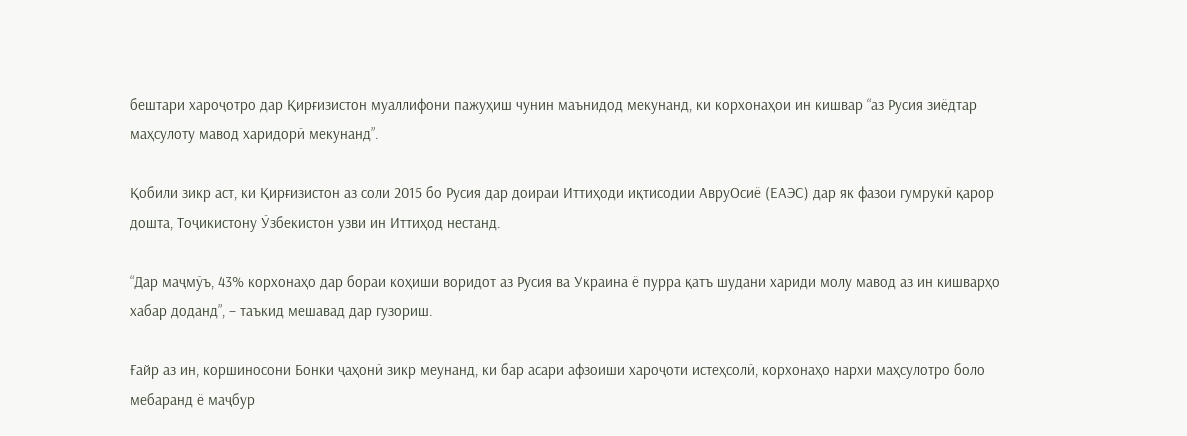бештари хароҷотро дар Қирғизистон муаллифони пажуҳиш чунин маънидод мекунанд, ки корхонаҳои ин кишвар “аз Русия зиёдтар маҳсулоту мавод харидорӣ мекунанд”.

Қобили зикр аст, ки Қирғизистон аз соли 2015 бо Русия дар доираи Иттиҳоди иқтисодии АвруОсиё (ЕАЭС) дар як фазои гумрукӣ қарор дошта, Тоҷикистону Ӯзбекистон узви ин Иттиҳод нестанд.

“Дар маҷмӯъ, 43% корхонаҳо дар бораи коҳиши воридот аз Русия ва Украина ё пурра қатъ шудани хариди молу мавод аз ин кишварҳо хабар доданд”, – таъкид мешавад дар гузориш.

Ғайр аз ин, коршиносони Бонки ҷаҳонӣ зикр меунанд, ки бар асари афзоиши хароҷоти истеҳсолӣ, корхонаҳо нархи маҳсулотро боло мебаранд ё маҷбур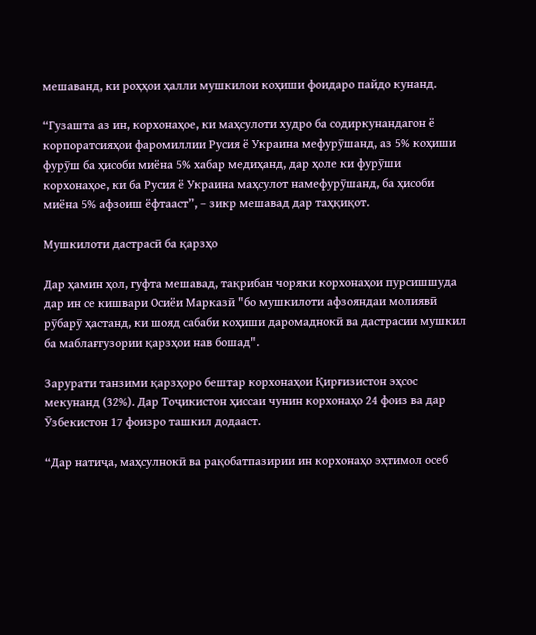мешаванд, ки роҳҳои ҳалли мушкилои коҳиши фоидаро пайдо кунанд.

“Гузашта аз ин, корхонаҳое, ки маҳсулоти худро ба содиркунандагон ё корпоратсияҳои фаромиллии Русия ё Украина мефурӯшанд, аз 5% коҳиши фурӯш ба ҳисоби миёна 5% хабар медиҳанд, дар ҳоле ки фурӯши корхонаҳое, ки ба Русия ё Украина маҳсулот намефурӯшанд, ба ҳисоби миёна 5% афзоиш ёфтааст”, – зикр мешавад дар таҳқиқот.

Мушкилоти дастрасӣ ба қарзҳо

Дар ҳамин ҳол, гуфта мешавад, тақрибан чоряки корхонаҳои пурсишшуда дар ин се кишвари Осиёи Марказӣ "бо мушкилоти афзояндаи молиявӣ рӯбарӯ ҳастанд, ки шояд сабаби коҳиши даромаднокӣ ва дастрасии мушкил ба маблағгузории қарзҳои нав бошад".

Зарурати танзими қарзҳоро бештар корхонаҳои Қирғизистон эҳсос мекунанд (32%). Дар Тоҷикистон ҳиссаи чунин корхонаҳо 24 фоиз ва дар Ӯзбекистон 17 фоизро ташкил додааст.

“Дар натиҷа, маҳсулнокӣ ва рақобатпазирии ин корхонаҳо эҳтимол осеб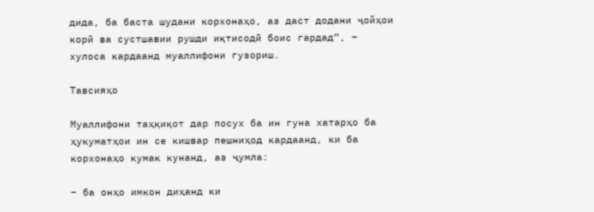дида, ба баста шудани корхонаҳо, аз даст додани ҷойҳои корӣ ва сустшавии рушди иқтисодӣ боис гардад”, – хулоса кардаанд муаллифони гузориш.

Тавсияҳо

Муаллифони таҳқиқот дар посух ба ин гуна хатарҳо ба ҳукуматҳои ин се кишвар пешниҳод кардаанд, ки ба корхонаҳо кумак кунанд, аз ҷумла:

– ба онҳо имкон диҳанд ки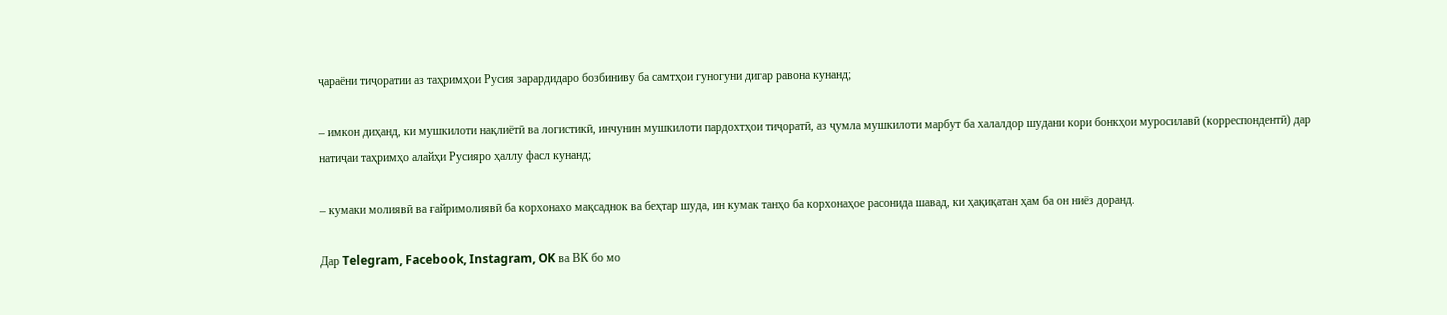ҷараёни тиҷоратии аз таҳримҳои Русия зарардидаро бозбиниву ба самтҳои гуногуни дигар равона кунанд;

– имкон диҳанд, ки мушкилоти нақлиётӣ ва логистикӣ, инчунин мушкилоти пардохтҳои тиҷоратӣ, аз ҷумла мушкилоти марбут ба халалдор шудани кори бонкҳои муросилавӣ (корреспондентӣ) дар натиҷаи таҳримҳо алайҳи Русияро ҳаллу фасл кунанд;

– кумаки молиявӣ ва ғайримолиявӣ ба корхонахо мақсаднок ва беҳтар шуда, ин кумак танҳо ба корхонаҳое расонида шавад, ки ҳақиқатан ҳам ба он ниёз доранд.

Дар Telegram, Facebook, Instagram, OK ва ВК бо мо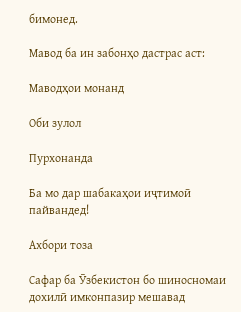бимонед.

Мавод ба ин забонҳо дастрас аст:

Маводҳои монанд

Оби зулол

Пурхонанда

Ба мо дар шабакаҳои иҷтимоӣ пайвандед!

Ахбори тоза

Сафар ба Ӯзбекистон бо шиносномаи дохилӣ имконпазир мешавад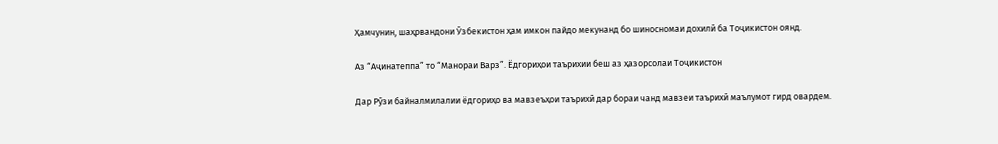Ҳамчунин, шаҳрвандони Ӯзбекистон ҳам имкон пайдо мекунанд бо шиносномаи дохилӣ ба Тоҷикистон оянд.

Аз “Аҷинатеппа” то “Манораи Варз”. Ёдгориҳои таърихии беш аз ҳазорсолаи Тоҷикистон

Дар Рӯзи байналмилалии ёдгориҳо ва мавзеъҳои таърихӣ дар бораи чанд мавзеи таърихӣ маълумот гирд овардем.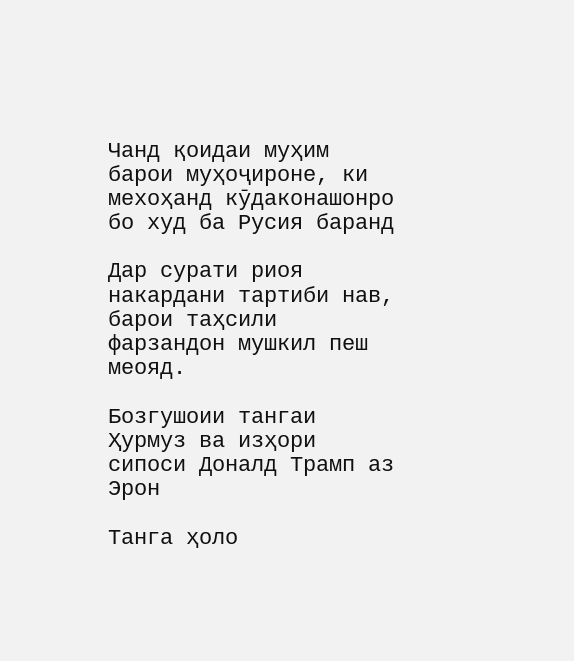Чанд қоидаи муҳим барои муҳоҷироне, ки мехоҳанд кӯдаконашонро бо худ ба Русия баранд

Дар сурати риоя накардани тартиби нав, барои таҳсили фарзандон мушкил пеш меояд.

Бозгушоии тангаи Ҳурмуз ва изҳори сипоси Доналд Трамп аз Эрон

Танга ҳоло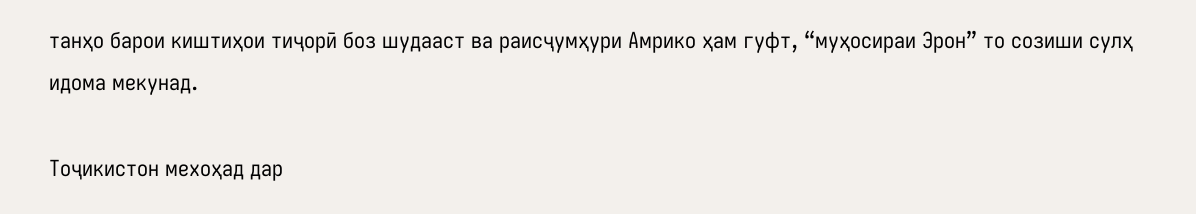танҳо барои киштиҳои тиҷорӣ боз шудааст ва раисҷумҳури Амрико ҳам гуфт, “муҳосираи Эрон” то созиши сулҳ идома мекунад.

Тоҷикистон мехоҳад дар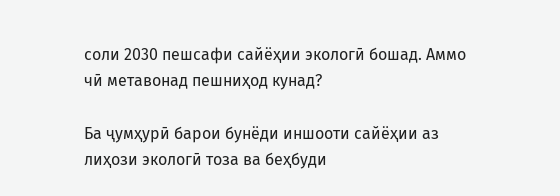соли 2030 пешсафи сайёҳии экологӣ бошад. Аммо чӣ метавонад пешниҳод кунад?

Ба ҷумҳурӣ барои бунёди иншооти сайёҳии аз лиҳози экологӣ тоза ва беҳбуди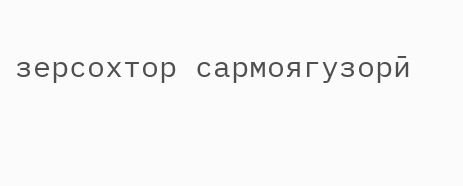зерсохтор сармоягузорӣ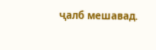ҷалб мешавад.